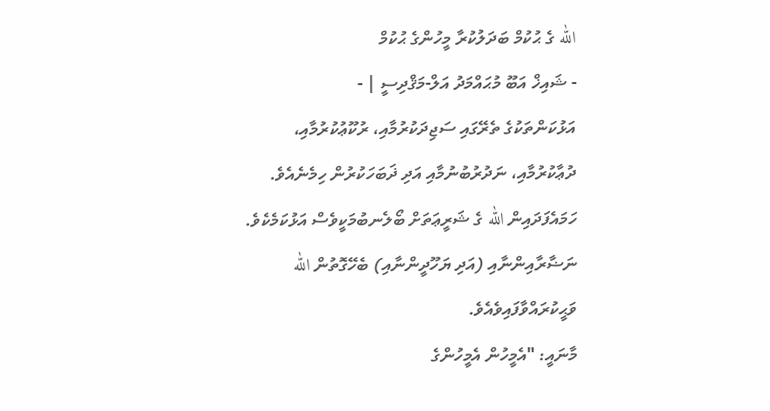الله ގެ ޙުކުމް ބަދަލުކުރާ މީހުންގެ ޙުކުމް
- ޝައިޚް އަބޫ މުޙައްމަދު އަލް-މަޤްދިސީ | -
އަޅުކަންތަކުގެ ތެރޭގައި ސަޖިދަކުރުމާއި، ރުކޫޢުކުރުމާއި، ދުޢާކުރުމާއި، ނަދުރުބުނުމާއި އަދި ޛަބަހަކުރުން ހިމެނެއެވެ. ހަމައެފަދައިން الله ގެ ޝަރީޢަތަށް ބޯލެނބުމަކީވެސް އަޅުކަމެކެވެ. ނަޟާރާއިންނާއި (އަދި ޔަހޫދީންނާއި) ބެހޭގޮތުން الله ވަޙީކުރައްވާފައިވެއެވެ.
މާނައީ: "އެމީހުން އެމީހުންގެ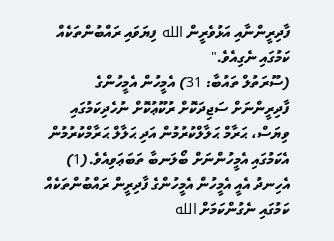ފާދިރީންނާއި އަޅުވެރީން الله ފިޔަވައި ރައްބުންތަކެއް ކަމުގައި ނެގިއެވެ."
(ސޫރަތުލް ތައުބާ: 31) އެމީހުން އެމީހުންގެ ފާދިރީންނަށް ސަޖިދަކޮށް ރުކޫޢުކޮށް ނުހެދިކަމުގައި ވިޔަސް، ޙަރާމް ޙަލާލްކުރުމުން އަދި ޙަލާލް ޙަރާމްކުރުމުން އެކަމުގައި އެމީހުންނަށް ބޯލަނބާ ތަބަޢަވިއެވެ.(1) އެހިނދު އެއީ އެމީހުން އެމީހުންގެ ފާދިރީން ރައްބުންތަކެއް ކަމުގައި ނެގުންކަމަށް الله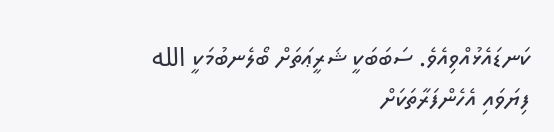ކަނޑައެޅުއްވިއެވެ. ސަބަބަކީ ޝަރީޢަތަށް ބޯލެނބުމަކީ الله ފިޔަވައި އެހެންފަރާތަކަށް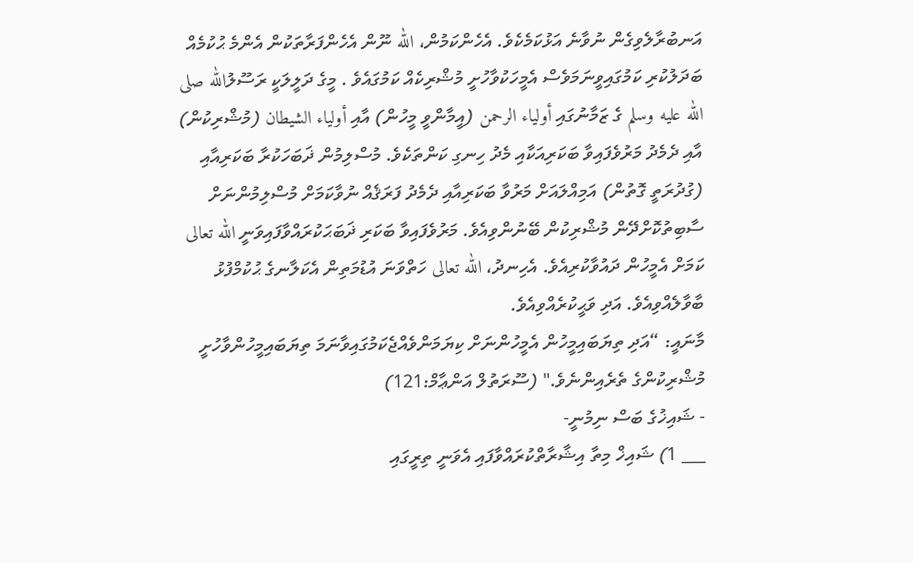އަނބުރާލެވިގެން ނުވާނެ އަޅުކަމެކެވެ. އެހެންކަމުން، الله ނޫން އެހެންފަރާތަކުން އެންމެ ޙުކުމެއް ބަދަލުކުރި ކަމުގައިވީނަމަވެސް އެމީހަކުވާހުށީ މުޝްރިކެއް ކަމުގައެވެ . މީގެ ދަލީލަކީ ރަސޫލުالله صلى الله عليه وسلم ގެ ޒަމާނުގައި أولياء الرحمن (އީމާންވީ މީހުން) އާއި أولياء الشيطان (މުޝްރިކުން) އާއި ދެމެދު މަރުވެފައިވާ ބަކަރިއަކާއި މެދު ހިނގި ކަންތަކެވެ. މުސްލިމުން ޛަބަހަކުރާ ބަކަރިއާއި (ގުދުރަތީ ގޮތުން) އަމިއްލައަށް މަރުވާ ބަކަރިއާއި ދެމެދު ފަރަޤެއް ނުވާކަމަށް މުސްލިމުންނަށް ސާބިތުކޮށްދޭން މުޝްރިކުން ބޭނުންވިއެވެ. މަރުވެފައިވާ ބަކަރި ޛަބަޙަކުރައްވާފައިވަނީ الله تعالى ކަމަށް އެމީހުން ދައުވާކުރިއެވެ. އެހިނދު، الله تعالى ހަތްވަނަ އުޑުމަތިން އެކަލާނގެ ޙުކުމްފުޅު ބާވާލެއްވިއެވެ. އަދި ވަޙީކުރެއްވިއެވެ.
މާނައީ: “އަދި ތިޔަބައިމީހުން އެމީހުންނަށް ކިޔަމަންވެއްޖެކަމުގައިވާނަމަ ތިޔަބައިމީހުންވާހުށީ މުޝްރިކުންގެ ތެރެއިންނެވެ." (ސޫރަތުލް އަންޢާމް:121)
- ޝައިޚުގެ ބަސް ނިމުނީ-
___ 1) ޝައިޚް މިތާ އިޝާރާތްކުރައްވާފައި އެވަނީ ތިރީގައި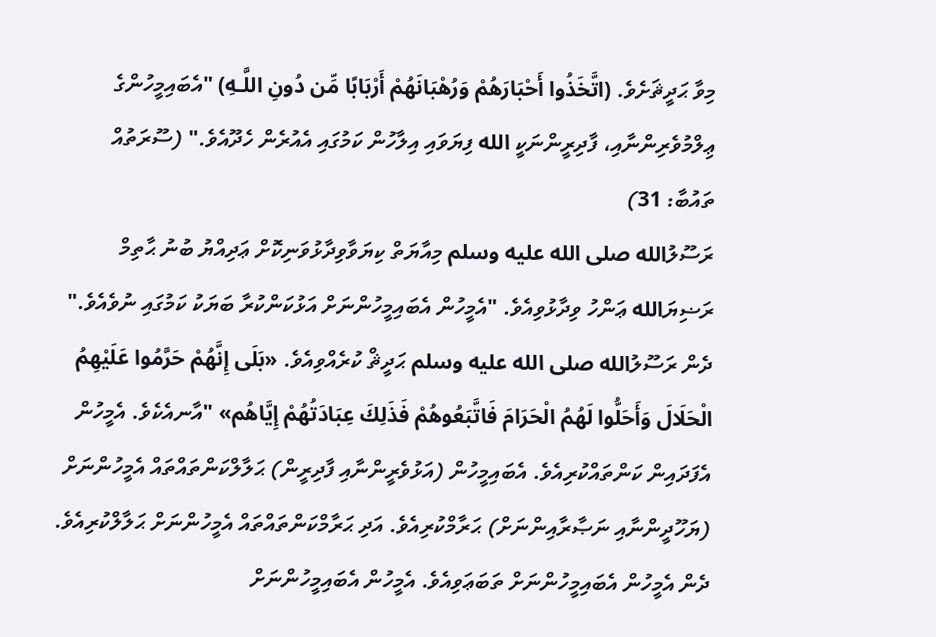މިވާ ޙަދީޘަށެވެ. (اتَّخَذُوا أَحْبَارَهُمْ وَرُهْبَانَهُمْ أَرْبَابًا مِّن دُونِ اللَّـهِ) "އެބައިމީހުންގެ ޢިލްމުވެރިންނާއި، ފާދިރީންނަކީ الله ފިޔަވައި އިލާހުން ކަމުގައި އެއުރެން ހެދޫއެވެ." (ސޫރަތުއް ތައުބާ: 31)
ރަސޫލުالله صلى الله عليه وسلم މިއާޔަތް ކިޔަވާވިދާޅުވަނިކޮށް ޢަދިއްޔު ބުނު ޙާތިމް ރަޟިޔަالله ޢަންހު ވިދާޅުވިއެވެ. "އެމީހުން އެބައިމީހުންނަށް އަޅުކަންކުރާ ބަޔަކު ކަމުގައި ނުވެއެވެ." ދެން ރަސޫލުالله صلى الله عليه وسلم ޙަދީޘް ކުރެއްވިއެވެ. «بَلَى إِنَّهُمْ حَرَّمُوا عَلَيْهِمُ الْحَلَالَ وَأَحَلُّوا لَهُمُ الْحَرَامَ فَاتَّبَعُوهُمْ فَذَلِكَ عِبَادَتُهُمْ إِيَّاهُم» "އާނއެކެވެ. އެމީހުން އެފަދައިން ކަންތައްކުރިއެވެ. އެބައިމީހުން (އަޅުވެރީންނާއި ފާދިރީން) ޙަލާލްކަންތައްތައް އެމީހުންނަށް (ޔަހޫދީންނާއި ނަޞާރާއިންނަށް) ޙަރާމްކުރިއެވެ. އަދި ޙަރާމްކަންތައްތައް އެމީހުންނަށް ޙަލާލްކުރިއެވެ. ދެން އެމީހުން އެބައިމީހުންނަށް ތަބަޢަވިއެވެ. އެމީހުން އެބައިމީހުންނަށް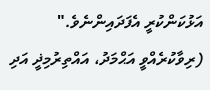އަޅުކަންކުރީ އެފަދައިންނެވެ." (ރިވާކުރެއްވީ އަޙްމަދު، އައްތިރުމިޛީ އަދި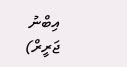އިބްނު ޖަރީރް)